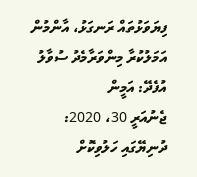ފިޔަވަޅުތައް ރަނގަޅު، އާންމުން އަމަލުކުރާ މިންވަރާމެދު ސުވާލު އުފެދޭ: އަމީން
ޖެނުއަރީ 30، 2020: ދުނިޔޭގައި ހަލުވިކޮށް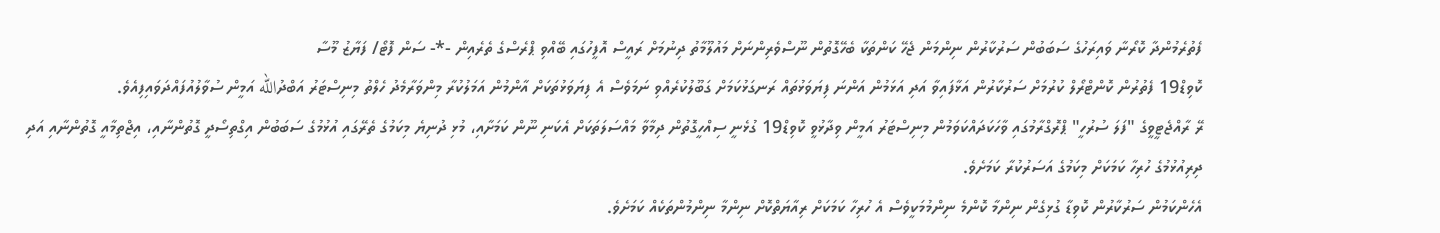ފެތުރެމުންދާ ކޮރޯނާ ވައިރަހުގެ ސަބަބުން ސަރުކާރުން ނިންމަން ޖެހޭ ކަންތަކާ ބެހޭގޮތުން ނޫސްވެރިންނަށް މައުލޫމާތު ދިނުމަށް ރައީސް އޮފީހުގައި ބޭއްވި ޕްރެސްގެ ތެރެއިން -*- ސަން ފޮޓޯ/ ފަޔާޒު މޫސާ
ކޮވިޑް19 ފެތުރުން ކޮންޓްރޯލް ކުރުމަށް ސަރުކާރުން އަޅާފައިވާ އަދި އަޅަމުން އަންނަ ފިޔަވަޅުތައް ރަނގަޅުކަމަށް ގަބޫލުކުރެއްވި ނަމަވެސް އެ ފިޔަވަޅުތަކަށް އާންމުން އަމަލުކުރާ މިންވަރާމެދު ހެލްތު މިނިސްޓަރު އަބްދުالله އަމީން ސުވާލުއުފައްދަވައިފިއެވެ.
ރޭ ރާއްޖެޓީވީގެ "ފަލަ ސުރުހީ" ޕްރޮގްރާމުގައި ވާހަކަދައްކަވަމުން މިނިސްޓަރު އަމީން ވިދާޅުވީ ކޮވިޑް19 ގުޅެނީ ސިއްހީގޮތުން ދިމާވާ މައްސަލަތަކަށް އެކަނި ނޫން ކަމަށާއި، މުޅި ދުނިޔެ މިކަމުގެ ތެރޭގައި އުޅުމުގެ ސަބަބުން އިގްތިސޯދީ ގޮތުންނާއި، އިޖްތިމާއީ ގޮތުންނާއި އަދި ދިރިއުޅުމުގެ ހުރިހާ ކަމަކަށް މިކަމުގެ އަސަރުކުރާ ކަމަށެވެ.
އެހެންކަމުން ސަރުކާރުން ކޮވިޑާ ގުޅިގެން ނިންމާ ކޮންމެ ނިންމުމަކީވެސް އެ ހުރިހާ ކަމަކަށް ރިއާޔަތްކޮށް ނިންމާ ނިންމުންތަކެއް ކަމަށެވެ.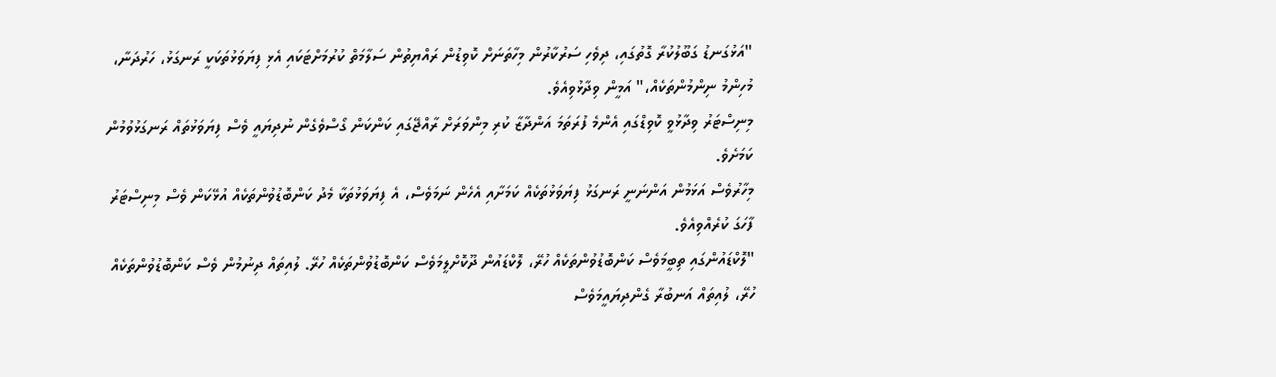"އަޅުގަނޑު ގަބޫލުކުރާ ގޮތުގައި، ދިވެހި ސަރުކާރުން މިހާތަނަށް ކޮވިޑުން ރައްޔިތުން ސަލާމަތް ކުރުމަށްޓަކައި އެޅި ފިޔަވަޅުތަކަކީ ރަނގަޅު، ހަރުދަނާ، މުހިންމު ނިންމުންތަކެއް،" އަމީން ވިދާޅުވިއެވެ.
މިނިސްޓަރު ވިދާޅުވީ ކޮވިޑްގައި އެންމެ ފުރަތަމަ އަންދާޒާ ކުރި މިންވަރަށް ރާއްޖޭގައި ކަންކަން ގޯސްވެގެން ނުދިޔައީ ވެސް ފިޔަވަޅުތައް ރަނގަޅުވުމުން ކަމަށެވެ.
މިހާރުވެސް އަޅަމުން އަންނަނީ ރަނގަޅު ފިޔަވަޅުތަކެއް ކަމަށާއި އެހެން ނަމަވެސް، އެ ފިޔަވަޅުތަކާ މެދު ކަންބޮޑުވުންތަކެއް އުޅޭކަން ވެސް މިނިސްޓަރު ފާހަގަ ކުރެއްވިއެވެ.
"ލޮކްޑައުންގައި ތިބީމަވެސް ކަންބޮޑުވުންތަކެއް ހުރޭ، ލޮކްޑައުން ދޫކޮށްލީމަވެސް ކަންބޮޑުވުންތަކެއް ހުރޭ. ލުއިތައް ދިނުމުން ވެސް ކަންބޮޑުވުންތަކެއް ހުރޭ، ލުއިތައް އަނބުރާ ގެންދިޔައީމަވެސް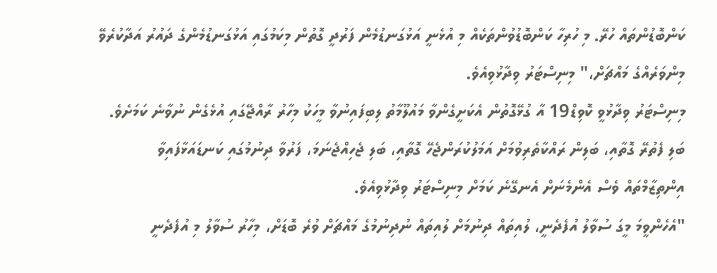ކަންބޮޑުންތައް ހުރޭ. މި ހުރިހާ ކަންބޮޑުވުންތަކެއް މި އުޅެނީ އަޅުގަނޑުމެން ފަރުދީ ގޮތުން މިކަމުގައި އަޅުގަނޑުމެންގެ ދައުރު އަދާކުރެވޭ މިންވަރެއްގެ މައްޗަށް،" މިނިސްޓަރު ވިދާޅުވިއެވެ.
މިނިސްޓަރު ވިދާޅުވީ ކޮވިޑް19 އާ ގުޅޭގޮތުން އެކަށީގެންވާ މައުލޫމާތު ލިބިފައިނުވާ މީހަކު މިހާރު ރާއްޖޭގައި އުޅެގެން ނުވާނެ ކަމަށެވެ. ބަލި ފެތުރޭ ގޮތާއި، ބަލިން ރައްކާތެރިވުމަށް އަމަލުކުރަންޖެހޭ ގޮތާއި، ބަލި ޖެހިއްޖެނަމަ، ފަރުވާ ދިނުމުގައި ކަނޑައަޅާފައިވާ އިންތިޒާމްތައް ވެސް އެންމެނަށް އެނގޭނެ ކަމަށް މިނިސްޓަރު ވިދާޅުވިއެވެ.
"އެހެންވީމަ މީގަ ސުވާލު އުފެދެނީ، ލުއިތައް ދިނުމަށް ލުއިތައް ނުދިނުމުގެ މައްޗަށް ވުރެ ބޮޑަށް، މިހާރު ސުވާލު މި އުފެދެނީ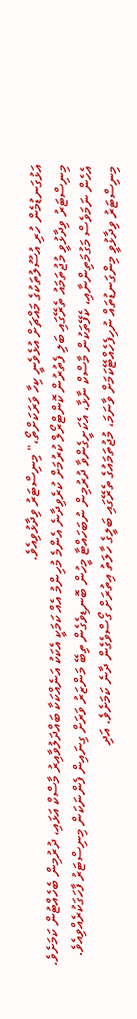އަޅުގަނޑުމެން ހުރި އުސޫލުތަކުގެ މައްޗަށް އުޅެވެނީ ކިހާ ވަރަކަށްތޯ،" މިނިސްޓަރު ވިދާޅުވިއެވެ.
މިނިސްޓަރު ވިދާޅުވީ މުޖުތަމައު ތެރޭގައި ބަލި ފެތުރުން ކޮންޓްރޯލް ކުރުމަށް ކުރެވިދާނެ އެންމެ މުހިންމު އެއް ކަމަކީ އެކަކު އަނެއްކަކާ ބައްދަލުވާއިރު މާސްކް އަޅައި، ދުރުމިން ބެހެއްޓުން ކަމަށެވެ.
އެހެން ނަމަވެސް މަގުމަތިންނާއި، ކެފޭތަކުން މާސްކް ނާޅާ، އެކަށީގެންވާ ދުރުމިން ނުބަހައްޓާ މީހުން ބޮނޑިވެގެން ތިބޭ މަންޒަރު ވަރަށް ގިނައިން ފެންނަކަން މިނިސްޓަރު ފާހަގަކުރެއްވިއެވެ.
މިނިސްޓަރު ވިދާޅުވީ މިންގަނޑުތައް ނުހިފެހެއްޓޭކަމަށް ވާނަމަ، މުޖުތަމައުގެ ތެރޭގައި ބަލީގެ ހާލަތު އިތުރަށް ގޯސްވެގެން ދާނެ ކަމަށެވެ. އަދި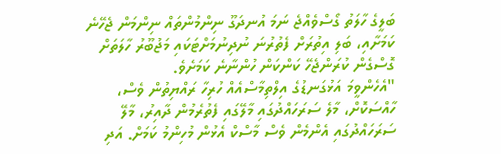ބަލީގެ ހާލަތު ގޯސްވެއްޖެ ނަމަ އުނދަގޫ ނިންމުންތައް ނިންމަން ޖެހޭނެ ކަމަށާއި، ބަލި އިތުރަށް ފެތުރުނަ ނުދިނުމަށްޓަކައި މަޖުބޫރު ހާލަތަށް ގޮސްގެން ކުރަންޖެހޭ ކަންކަން ހުންނާނެ ކަމަށެވެ.
"އެހެންވީމަ އަޅުގަނޑުގެ އިލްތިމާސްއެއް ހުރިހާ ރައްޔިތުން ވެސް، ހާއްސަކޮށް، މާލެ ސަރަހައްދުގައި މާލޭގައި ފެތުރެމުން ދާއިރު، މާލޭ ސަރަހައްދުގައި އެންމެން ވެސް މާސްކް އެޅުން މުހިންމު ކަމަށް. އަދި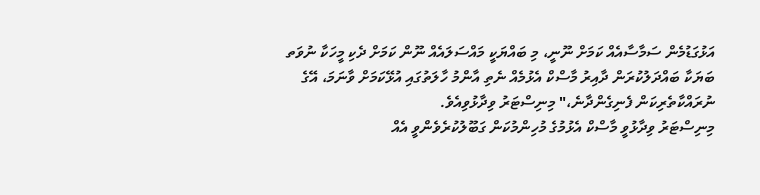އަޅުގަޑުމެން ސަމާސާއެއް ކަމަށް ނޫނީ، މި ބައްޔަކީ މައްސަލައެއް ނޫން ކަމަށް ދެކި މީހަކާ ނުވަތ ބަޔަކާ ބައްދަލުކުރަން ދާއިރު މާސްކް އެޅުމެއް ނެތި އާންމު ހާލަތުގައި އުޅޭކަމަށް ވާނަމަ، އޭގެ ނުރައްކާތެރިކަން ފެނިގެންދާނެ،" މިނިސްޓަރު ވިދާޅުވިއެވެ.
މިނިސްޓަރު ވިދާޅުވީ މާސްކް އެޅުމުގެ މުހިންމުކަން ގަބޫލުކުރެވެންވީ އެއް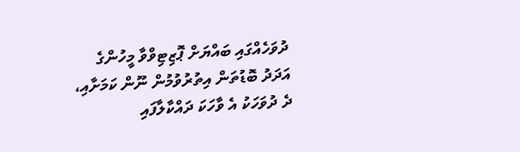ދުވަހެއްގައި ބައްޔަށް ޕޮޒިޓިވްވާ މީހުންގެ އަދަދު ބޮޑުތަން އިތުރުވުމުން ނޫން ކަމަށާއި، ދެ ދުވަހަކު އެ ވާހަކަ ދައްކާލާފައި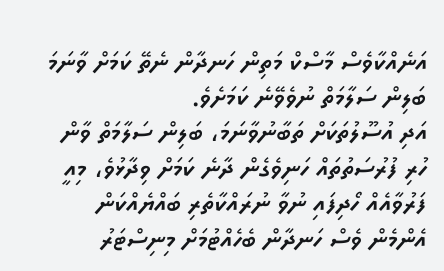އަނެއްކާވެސް މާސްކް މަތިން ހަނދާން ނެތޭ ކަމަށް ވާނަމަ ބަލިން ސަލާމަތް ނުވެވޭނެ ކަމަށެވެ.
އަދި އުސޫލުތަކަށް ތަބާނުވާނަމަ، ބަލިން ސަލާމަތް ވާން ހުރި ފުރުސަތުތައް ހަނިވެގެން ދާނެ ކަމަށް ވިދާޅުވެ، މިއީ ފަރުވާއެއް ހޯދިފައި ނުވާ ނުރައްކާތެރި ބައްޔެއްކަން އެންމެން ވެސް ހަނދާން ބެހެއްޓުމަށް މިނިސްޓަރު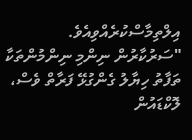އިލްތިމާސްކުރެއްވިއެވެ.
"ސަރުކާރުން ނިންމި ނިންމުންތަކާ ތަފާތު ހިޔާލު ގެންގުޅޭ ފަރާތް ވެސް، ލޮކްޑައުން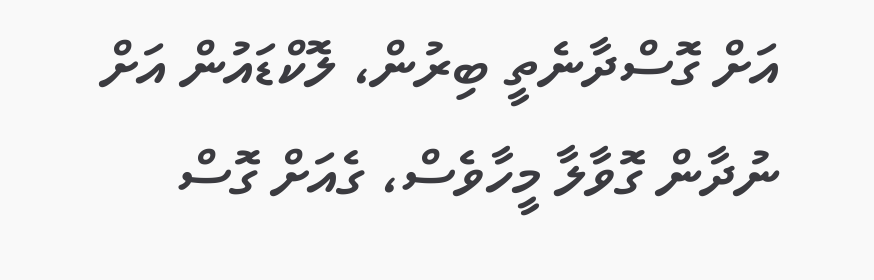އަށް ގޮސްދާނެތީ ބިރުން، ލޮކްޑައުން އަށް ނުދާން ގޮވާލާ މީހާވެސް، ގެއަށް ގޮސް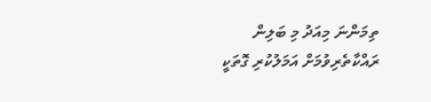ތިމަންނަ މިއަދު މި ބަލިން ރައްކާތެރިވުމަށް އަމަލުކުރި ގޮތަކީ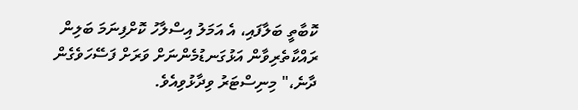ކޮބާތީ ބަލާފައި، އެ އަމަލު އިސްލާހު ކޮށްފިނަމަ ބަލިން ރައްކާތެރިވާން އަޅުގަނޑުމެންނަށް ވަރަށް ފަސޭހަވެގެން ދާނެ،" މިނިސްޓަރު ވިދާޅުވިއެވެ.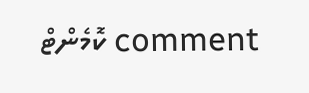comment ކޮމެންޓް